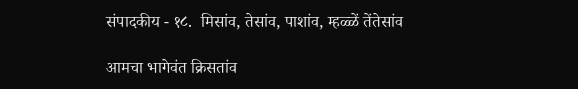संपादकीय - १८.  मिसांव, तेसांव, पाशांव, म्हळ्ळें तेंतेसांव

आमचा भागेवंत क्रिसतांव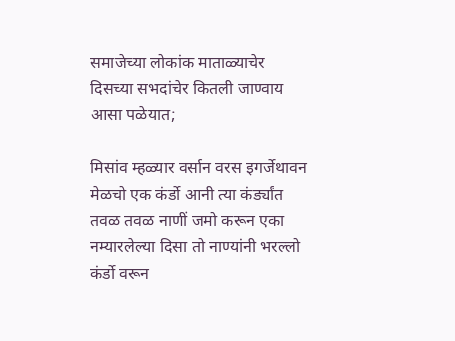समाजेच्या लोकांक माताळ्याचेर दिसच्या सभदांचेर कितली जाण्वाय आसा पळेयात;

मिसांव म्हळ्यार वर्सान वरस इगर्जेथावन मेळचो एक कंर्डो आनी त्या कंर्ड्यांत तवळ तवळ नाणीं जमो करून एका नम्यारलेल्या दिसा तो नाण्यांनी भर‌ल्लो कंर्डो वरून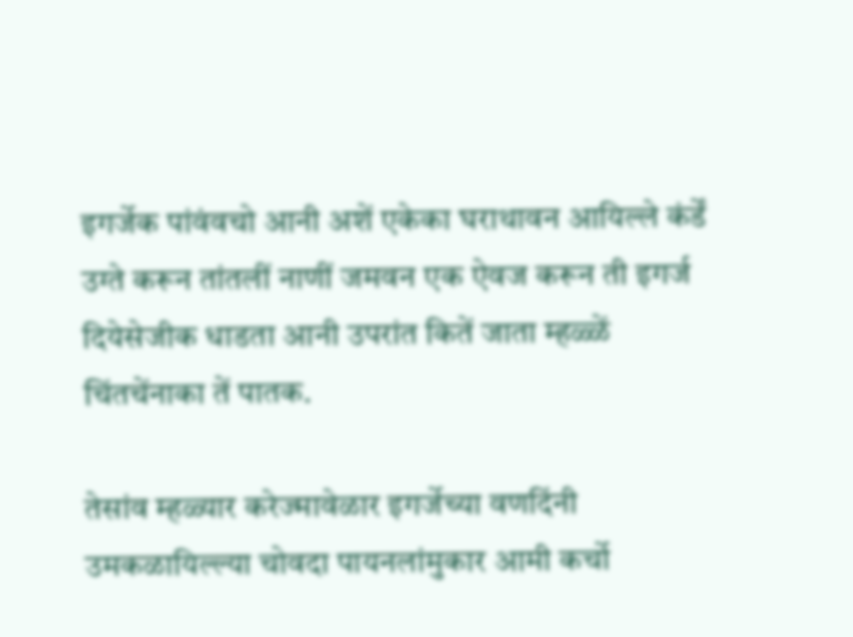इगर्जेक पांवंवचो आनी अशें एकेका घराथावन आयिल्ले कंर्डें उग्ते करून तांतलीं नाणीं जमवन एक ऐवज करून ती इगर्ज दियेसेजीक धाडता आनी उपरांत कितें जाता म्हळ्ळें चिंतचेंनाका तें पातक.

तेसांव म्हळ्यार करेज्मावेळार इगर्जेच्या वणदिंनी उमकळायिल्ल्या चोवदा पायनलांमुकार आमी कर्चो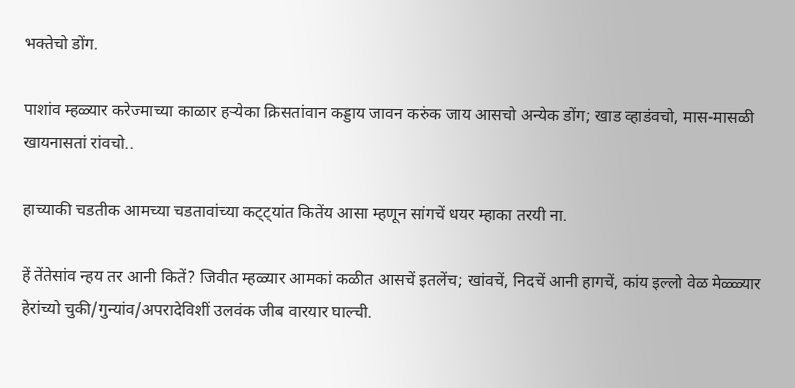भक्तेचो डोंग.

पाशांव म्हळ्यार करेज्माच्या काळार हऱ्येका क्रिसतांवान कड्डाय जावन करुंक जाय आसचो अन्येक डोंग; खाड व्हाडंवचो, मास-मासळी खायनासतां रांवचो..

हाच्याकी चडतीक आमच्या चडतावांच्या कट्ट्यांत कितेंय आसा म्हणून सांगचें धयर म्हाका तर‌यी ना.

हें तेंतेसांव न्हय तर आनी कितें? जिवीत म्हळ्यार आमकां कळीत आसचें इतलेंच; खांवचें, निदचें आनी हागचें, कांय इल्लो वेळ मेळ्ळ्यार हेरांच्यो चुकी/गुन्यांव/अपरादेविशीं उलवंक जीब वार‍यार घाल्ची.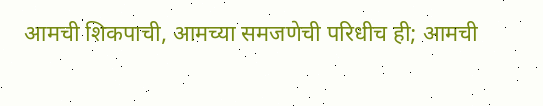आमची शिकपाची, आमच्या समजणेची परिधीच ही; आमची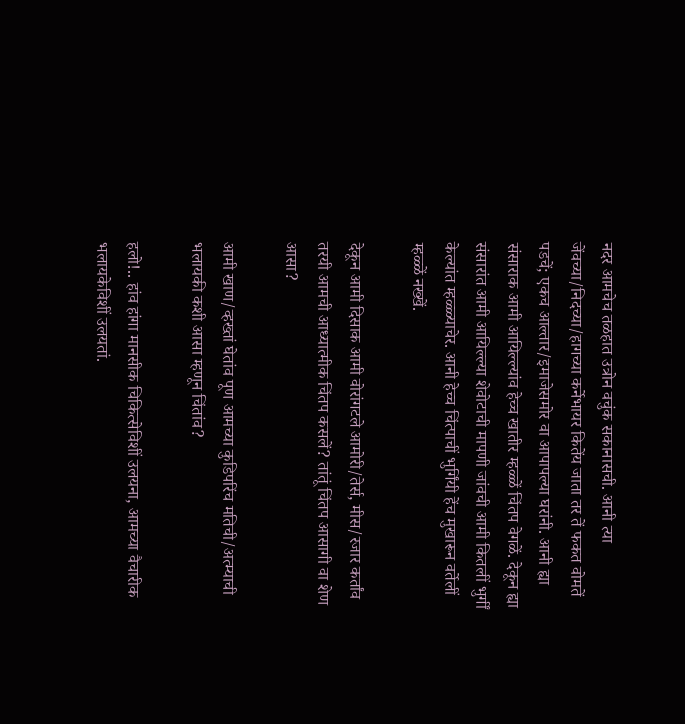नदर आमचेच तळहात उत्रोन वचुंक सकानासची. आनी त्या जेंवच्या/निदच्या/हागच्या कर्नेभायर कितेंय जाता तर तें फकत वोमतें पडचें; एक‌च आल्तार/इमाजेसमोर वा आपापल्या घरांनी. आनी ह्या संसाराक आमी आयिल्ल्यांव हेच्च खातीर म्हळ्ळें चिंतप वेगळें. देकून ह्या संसारांत आमी आयिल्ल्या शेवोटाची मापणी जांवची आमी कितलीं भुर्गीं केल्यांत म्हळ्ळ्याचेर. आनी हेच्च चिंत्पाचीं भुर्गिंयी हेंच मुखारून वर्तेलीं म्हळ्ळें नख्खें.

देकून आमी दिसाक आमी वोरांगटले आमोरी/तेर्स, मीस/रजार कर्तांव तर‌यी आमची आध्यात्मीक चिंतप कसलें? तांतूं चिंतप आसागी वा शेण आसा?

आमी खाण/व्हख्तां घेतांव पूण आमच्या कुडिपरिंच मतिची/अत्म्याची भलायकी कशी आसा म्हणून चिंतांव?

हलो!.. हांव हांगा मानसीक चिकित्सेविशीं उलयना, आमच्या वैचारीक भलायकेविशीं उलयतां.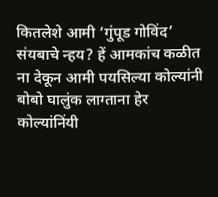कितलेशे आमी ’गुंपूड गोविंद’ संयबाचे न्हय? हें आमकांच कळीत ना देकून आमी पयसिल्या कोल्यांनी बोबो घालुंक लाग्ताना हेर कोल्यांनिंयी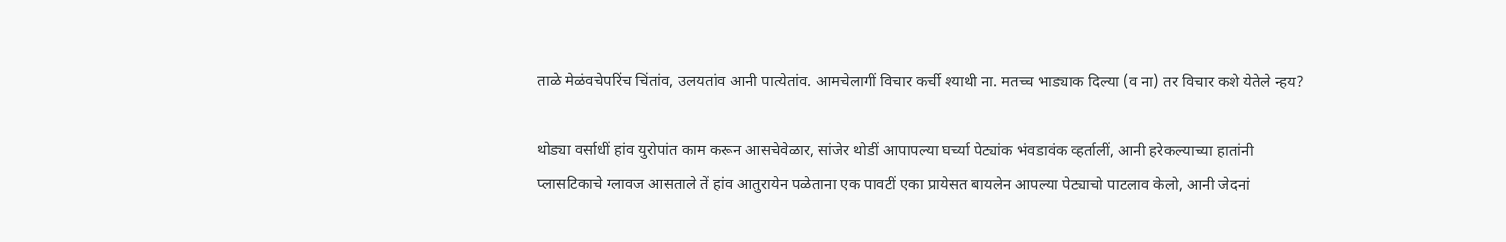ताळे मेळंवचेपरिंच चिंतांव, उलयतांव आनी पात्येतांव. आमचेलागीं विचार कर्ची श्याथी ना. मत‌च्च भाड्याक दिल्या (व ना) तर विचार कशे येतेले न्हय?

थोड्या वर्साधीं हांव युरोपांत काम करून आसचेवेळार, सांजेर थोडीं आपापल्या घर्च्या पेट्यांक भंवडावंक व्हर्तालीं, आनी हरेकल्याच्या हातांनी प्लासटिकाचे ग्लावज आसताले तें हांव आतुरायेन पळेताना एक पावटीं एका प्रायेसत बायलेन आपल्या पेट्याचो पाटलाव केलो, आनी जेदनां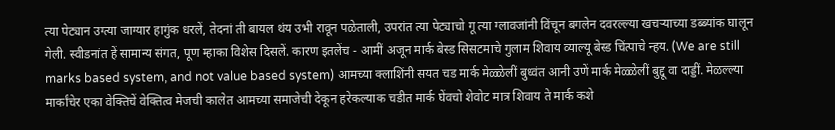त्या पेट्यान उग्त्या जाग्यार हागुंक धरलें, तेदनां ती बायल थंय उभी रावून पळेताली, उपरांत त्या पेट्याचो गू त्या ग्लावजांनी विंचून बगलेन दवर‌ल्ल्या खचऱ्याच्या डब्ब्यांक घालून गेली. स्वीडनांत हें सामान्य संगत, पूण म्हाका विशेस दिसलें. कारण इतलेंच - आमीं अजून मार्क बेस्ड सिसटमाचे गुलाम शिवाय व्याल्यू बेस्ड चिंत्पाचे न्हय. (We are still marks based system, and not value based system) आमच्या क्लाशिंनी सयत चड मार्क मेळ्ळेलीं बुध्वंत आनी उणें मार्क मेळ्ळेलीं बुद्दू वा दाड्डीं. मेळ‌ल्ल्या मार्कांचेर एका वेक्तिचें वेक्तित्व मेजची कालेत आमच्या समाजेची देकून हरेकल्याक चडीत मार्क घेंवचो शेवोट मात्र शिवाय ते मार्क कशे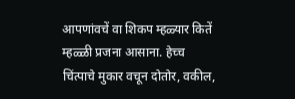आपणांवचें वा शिकप म्हळ्यार कितें म्हळ्ळी प्रजना आसाना. हेच्च चिंत्पाचे मुकार वचून दोतोर, वकील,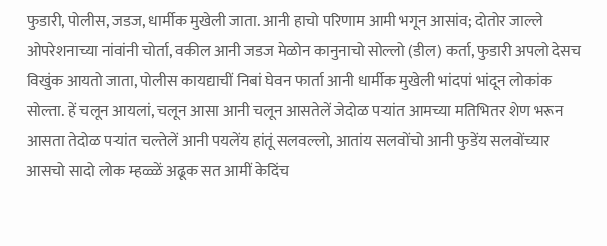फुडारी, पोलीस, जडज, धार्मीक मुखेली जाता. आनी हाचो परिणाम आमी भगून आसांव; दोतोर जाल्ले ओपरेशनाच्या नांवांनी चोर्ता, वकील आनी जडज मेळोन कानुनाचो सोल्लो (डील) कर्ता, फुडारी अपलो देस‌च विखुंक आयतो जाता, पोलीस कायद्याचीं निबां घेवन फार्ता आनी धार्मीक मुखेली भांदपां भांदून लोकांक सोल्ता. हें चलून आयलां, चलून आसा आनी चलून आसतेलें जेदोळ पऱ्यांत आमच्या मतिभितर शेण भरून आसता तेदोळ पऱ्यांत चल्तेलें आनी पयलेंय हांतूं सलवल्लो, आतांय सलवोंचो आनी फुडेंय सलवोंच्यार आसचो सादो लोक म्हळ्ळें अढूक सत आमीं केदिंच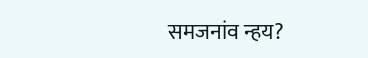समजनांव न्हय?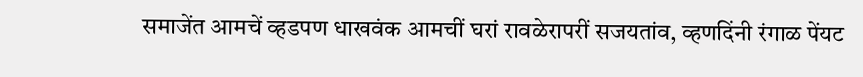समाजेंत आमचें व्हड‌पण धाखवंक आमचीं घरां रावळेरापरीं सजयतांव, व्हणदिंनी रंगाळ पेंयट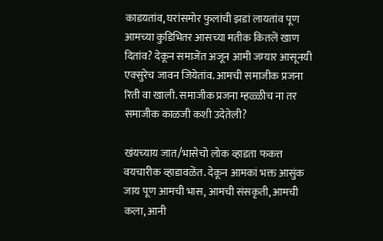काडयतांव, घरांसमोर फुलांची झडां लायतांव पूण आमच्या कुडिभितर आसच्या मतीक कितलें खाण दितांव? देकून समाजेंत अजून आमी जम्यार आसून‌यी एक्सुरेच जावन जियेतांव. आमची समाजीक प्रजना रिती वा खाली. समाजीक प्रजना म्हळ्ळीच ना तर समाजीक काळजी कशी उदेतेली?

खंयच्याय जात/भासेचो लोक व्हाडता फकत्त वयचारीक व्हाडावळेंत. देकून आमकां भक्त आसुंक जाय पूण आमची भास, आमची संसकृती, आमची कला, आनी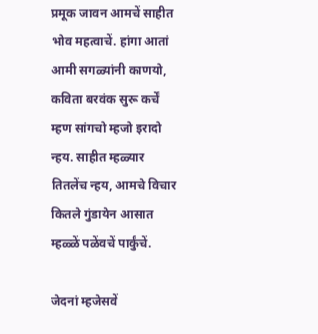प्रमूक जावन आमचें साहीत भोव महत्वाचें. हांगा आतां आमी सगळ्यांनी काण‌यो, कविता बरवंक सुरू कर्चें म्हण सांगचो म्हजो इरादो न्हय. साहीत म्हळ्यार तितलेंच न्हय, आमचे विचार कितले गुंडायेन आसात म्हळ्ळें पळेंवचें पार्कुंचें.

जेदनां म्हजेसवें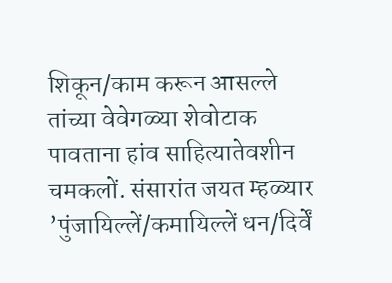शिकून/काम करून आस‌ल्ले तांच्या वेवेगळ्या शेवोटाक पावताना हांव साहित्यातेवशीन चमकलों. संसारांत जयत म्हळ्यार ’पुंजायिल्लें/कमायिल्लें धन/दिर्वें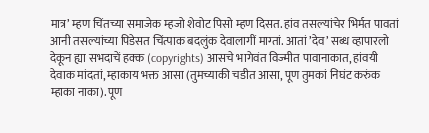मात्र’ म्हण चिंतच्या समाजेक म्हजो शेवोट पिसो म्हण दिसत. हांव तसल्यांचेर भिर्मत पावतां आनी तसल्यांच्या पिडेसत चिंत्पाक बदलुंक देवालागीं माग्तां. आतां ’देव’ सब्ध व्हापारलो देकून ह्या सभदाचें हक्क (copyrights) आसचे भागेवंत विज्मीत पावानाकात, हांव‌यी देवाक मांदतां, म्हाकाय भक्त आसा (तुमच्याकी चडीत आसा, पूण तुमकां निघंट करुंक म्हाका नाका). पूण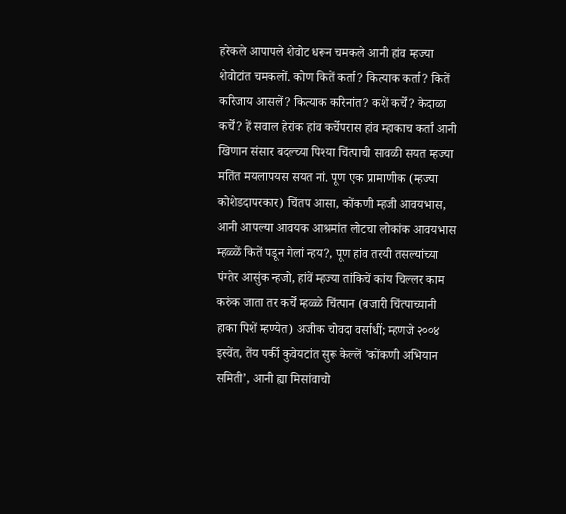हरेकले आपापले शेवोट धरून चमकले आनी हांव म्हज्या शेवोटांत चमकलों. कोण कितें कर्ता? कित्याक कर्ता? कितें करिजाय आसलें? कित्याक करिनांत? कशें कर्चें? केदाळा कर्चें? हें सवाल हेरांक हांव कर्चेपरास हांव म्हाकाच कर्तां आनी खिणान संसार बदल्च्या पिश्या चिंत्पाची सावळी सयत म्हज्या मतिंत मयलापयस सयत नां. पूण एक प्रामाणीक (म्हज्या कोशेडदापरकार) चिंतप आसा, कोंकणी म्हजी आवय‌भास, आनी आपल्या आवयक आश्रमांत लोटचा लोकांक आवय‌भास म्हळ्ळें कितें पडून गेलां न्हय?, पूण हांव तर‌यी तसल्यांच्या पंग्तेर आसुंक न्हजो, हांवें म्हज्या तांकिचें कांय चिल्लर काम करुंक जाता तर कर्चें म्हळ्ळे चिंत्पान (बजारी चिंत्पाच्यानी हाका पिशें म्हण्येत) अजीक चोवदा वर्साधीं; म्हणजे २००४ इस्वेंत, तेंय पर्की कुवेयटांत सुरू केल्लें ’कोंकणी अभियान समिती’, आनी ह्या मिसांवाचो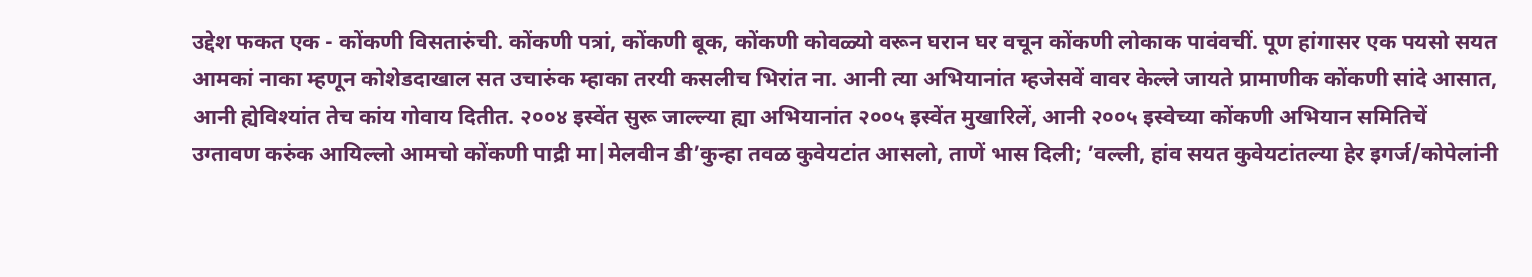उद्देश फकत एक - कोंकणी विसतारुंची. कोंकणी पत्रां, कोंकणी बूक, कोंकणी कोवळ्यो वरून घरान घर वचून कोंकणी लोकाक पावंवचीं. पूण हांगासर एक पयसो सयत आमकां नाका म्हणून कोशेडदाखाल सत उचारुंक म्हाका तर‌यी कसलीच भिरांत ना. आनी त्या अभियानांत म्हजेसवें वावर केल्ले जायते प्रामाणीक कोंकणी सांदे आसात, आनी ह्येविश्यांत तेच कांय गोवाय दितीत. २००४ इस्वेंत सुरू जाल्ल्या ह्या अभियानांत २००५ इस्वेंत मुखारिलें, आनी २००५ इस्वेच्या कोंकणी अभियान समितिचें उग्तावण करुंक आयिल्लो आमचो कोंकणी पाद्री मा|मेलवीन डी’कुन्हा तवळ कुवेयटांत आसलो, ताणें भास दिली; ’वल्ली, हांव सयत कुवेयटांतल्या हेर इगर्ज/कोपेलांनी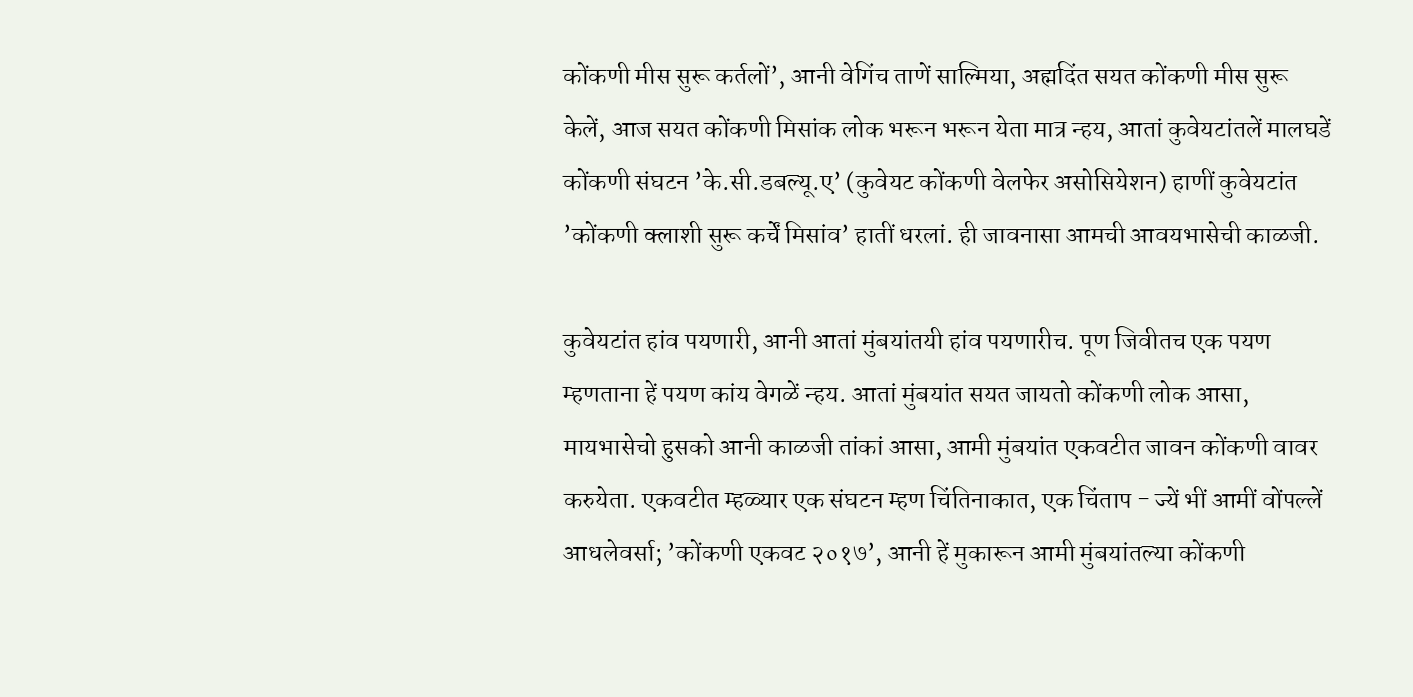कोंकणी मीस सुरू कर्तलों’, आनी वेगिंच ताणें साल्मिया, अह्मदिंत सयत कोंकणी मीस सुरू केलें, आज सयत कोंकणी मिसांक लोक भरून भरून येता मात्र न्हय, आतां कुवेयटांतलें मालघडें कोंकणी संघटन ’के.सी.डबल्यू.ए’ (कुवेयट कोंकणी वेल‌फेर असोसियेशन) हाणीं कुवेयटांत ’कोंकणी क्लाशी सुरू कर्चें मिसांव’ हातीं धरलां. ही जावनासा आमची आवय‌भासेची काळजी.

कुवेयटांत हांव पयणारी, आनी आतां मुंबयांत‌यी हांव पयणारीच. पूण जिवीत‌च एक पयण म्हणताना हें पयण कांय वेगळें न्हय. आतां मुंबयांत सयत जायतो कोंकणी लोक आसा, माय‌भासेचो हुसको आनी काळजी तांकां आसा, आमी मुंबयांत एकवटीत जावन कोंकणी वावर करुयेता. एकवटीत म्हळ्यार एक संघटन म्हण चिंतिनाकात, एक चिंताप - ज्यें भीं आमीं वोंप‌ल्लें आधलेवर्सा; ’कोंकणी एकवट २०१७’, आनी हें मुकारून आमी मुंबयांतल्या कोंकणी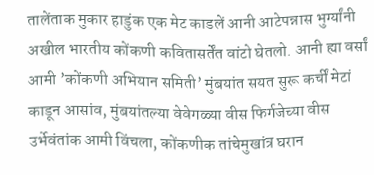तालेंताक मुकार हाडुंक एक मेट काडलें आनी आटेपन्नास भुर्ग्यांनी अखील भारतीय कोंकणी कवितासर्तेंत वांटो घेतलो. आनी ह्या वर्सां आमी ’कोंकणी अभियान समिती’ मुंबयांत सयत सुरू कर्चीं मेटां काडून आसांव, मुंबयांतल्या वेवेगळ्या वीस फिर्गजेच्या वीस उर्भेवंतांक आमी विंचला, कोंकणीक तांचेमुखांत्र घरान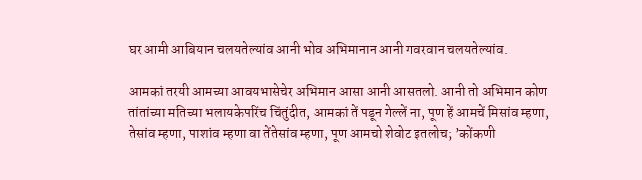घर आमी आबियान चलयतेल्यांव आनी भोव अभिमानान आनी गवरवान चलयतेल्यांव.

आमकां तर‌यी आमच्या आवय‌भासेचेर अभिमान आसा आनी आसतलो. आनी तो अभिमान कोण तांतांच्या मतिच्या भलायकेपरिंच चिंतुंदीत, आमकां तें पडून गेल्लें ना, पूण हें आमचें मिसांव म्हणा, तेसांव म्हणा, पाशांव म्हणा वा तेंतेसांव म्हणा, पूण आमचो शेवोट इतलोच; ’कोंकणी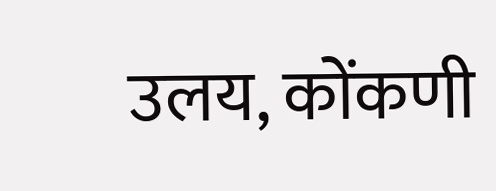उलय, कोंकणी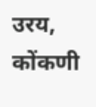उरय, कोंकणी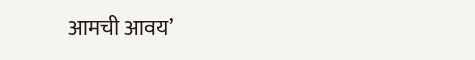आमची आवय’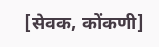[सेवक, कोंकणी]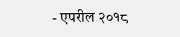- एपरील २०१८